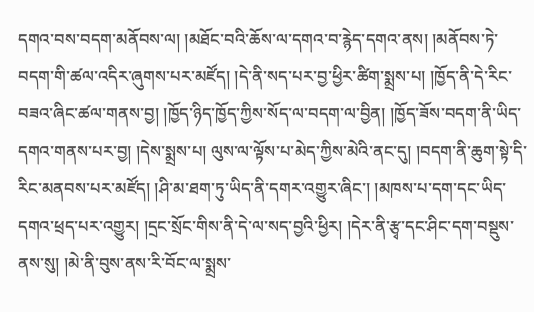དགའ་བས་བདག་མནོབས་ལ། །མཐོང་བའི་ཆོས་ལ་དགའ་བ་རྙེད་དགའ་ནས། །མནོབས་ཏེ་བདག་གི་ཚལ་འདིར་ཞུགས་པར་མཛོད། །དེ་ནི་སད་པར་བྱ་ཕྱིར་ཚིག་སྨྲས་པ། །ཁྱོད་ནི་དེ་རིང་བཟའ་ཞིང་ཚལ་གནས་བྱ། །ཁྱོད་ཉིད་ཁྱོད་ཀྱིས་སོད་ལ་བདག་ལ་བྱིན། །ཁྱོད་ཟོས་བདག་ནི་ཡིད་དགའ་གནས་པར་བྱ། །དེས་སྨྲས་པ། ལུས་ལ་ལྟོས་པ་མེད་ཀྱིས་མེའི་ནང་དུ། །བདག་ནི་ཆུག་སྟེ་དི་རིང་མནབས་པར་མཛོད། །ཤི་མ་ཐག་ཏུ་ཡིད་ནི་དགར་འགྱུར་ཞིང་། །མཁས་པ་དག་དང་ཡིད་དགའ་ཕྲད་པར་འགྱུར། །དྲང་སྲོང་གིས་ནི་དེ་ལ་སད་བྱའི་ཕྱིར། །དེར་ནི་རྩྭ་དང་ཤིང་དག་བསྡུས་ནས་སུ། །མེ་ནི་བུས་ནས་རི་བོང་ལ་སྨྲས་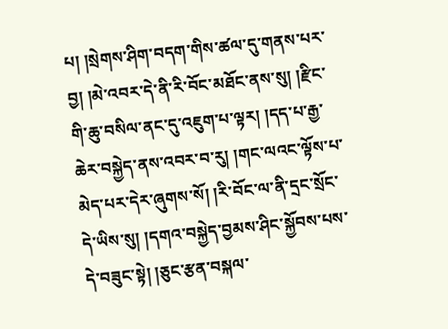པ། །སྲེགས་ཤིག་བདག་གིས་ཚལ་དུ་གནས་པར་བྱ། །མེ་འབར་དེ་ནི་རི་བོང་མཐོང་ནས་སུ། །རྫིང་གི་ཆུ་བསིལ་ནང་དུ་འཇུག་པ་ལྟར། །དད་པ་རྒྱ་ཆེར་བསྐྱེད་ནས་འབར་བ་རུ། །གང་ལའང་ལྟོས་པ་མེད་པར་དེར་ཞུགས་སོ། །རི་བོང་ལ་ནི་དྲང་སྲོང་དེ་ཡིས་སུ། །དགའ་བསྐྱེད་བྱམས་ཤིང་སྐྱོབས་པས་དེ་བཟུང་སྟེ། །ཅུང་རྩན་བསྐལ་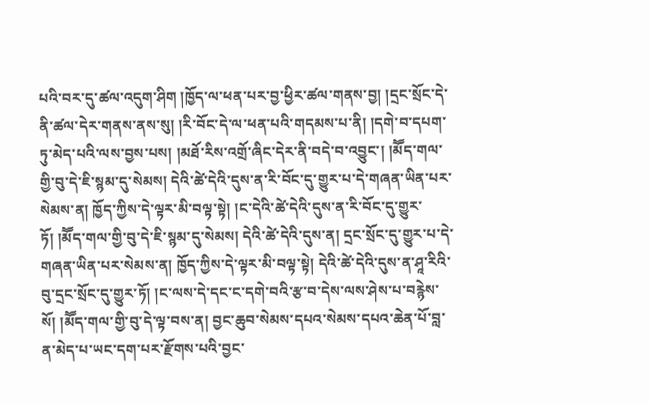པའི་བར་དུ་ཚལ་འདུག་ཤིག །ཁྱོད་ལ་ཕན་པར་བྱ་ཕྱིར་ཚལ་གནས་བྱ། །དྲང་སྲོང་དེ་ནི་ཚལ་དེར་གནས་ནས་སུ། །རི་བོང་དེ་ལ་ཕན་པའི་གདམས་པ་ནི། །དགེ་བ་དཔག་ཏུ་མེད་པའི་ལས་བྱས་པས། །མཐོ་རིས་འགྲོ་ཞིང་དེར་ནི་བདེ་བ་འབྱུང་། །མཽད་གལ་གྱི་བུ་དེ་ཇི་སྙམ་དུ་སེམས། དེའི་ཚེ་དེའི་དུས་ན་རི་བོང་དུ་གྱུར་པ་དེ་གཞན་ཡིན་པར་སེམས་ན། ཁྱོད་ཀྱིས་དེ་ལྟར་མི་བལྟ་སྟེ། །ང་དེའི་ཚེ་དེའི་དུས་ན་རི་བོང་དུ་གྱུར་ཏོ། །མཽད་གལ་གྱི་བུ་དེ་ཇི་སྙམ་དུ་སེམས། དེའི་ཚེ་དེའི་དུས་ན། དྲང་སྲོང་དུ་གྱུར་པ་དེ་གཞན་ཡིན་པར་སེམས་ན། ཁྱོད་ཀྱིས་དེ་ལྟར་མི་བལྟ་སྟེ། དེའི་ཚེ་དེའི་དུས་ན་ཤཱ་རིའི་བུ་དྲང་སྲོང་དུ་གྱུར་ཏོ། །ང་ལས་དེ་དང་ང་དགེ་བའི་རྩ་བ་དེས་ལས་ཤེས་པ་བརྙེས་སོ། །མཽད་གལ་གྱི་བུ་དེ་ལྟ་བས་ན། བྱང་ཆུབ་སེམས་དཔའ་སེམས་དཔའ་ཆེན་པོ་བླ་ན་མེད་པ་ཡང་དག་པར་རྫོགས་པའི་བྱང་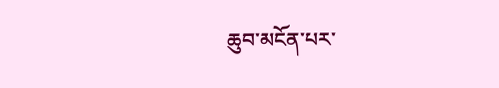ཆུབ་མངོན་པར་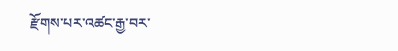རྫོགས་པར་འཚང་རྒྱ་བར་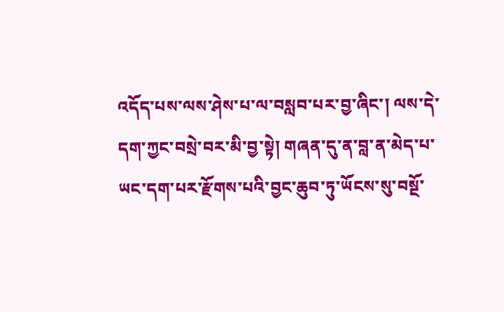འདོད་པས་ལས་ཤེས་པ་ལ་བསླབ་པར་བྱ་ཞིང་། ལས་དེ་དག་ཀྱང་བསྲེ་བར་མི་བྱ་སྟེ། གཞན་དུ་ན་བླ་ན་མེད་པ་ཡང་དག་པར་རྫོགས་པའི་བྱང་ཆུབ་ཏུ་ཡོངས་སུ་བསྔོ་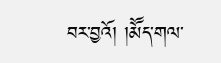བར་བྱའོ། །མཽད་གལ་